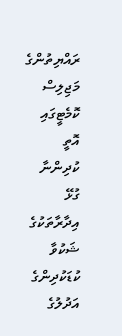ރައްޔިތުންގެ މަޖިލިސް
ކޮމެޓީގައި އޮތީ ކުދިންނާ ގުޅޭ އިދާރާތަކުގެ ޝަކުވާ
ކުޑަކުދިންގެ އަދުލުގެ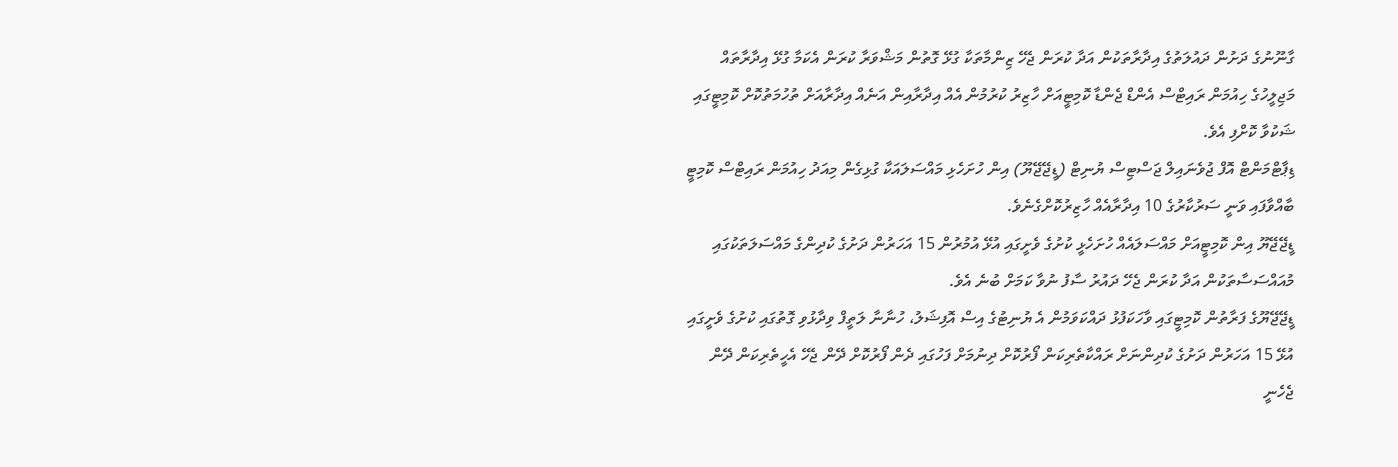ގާނޫނުގެ ދަށުން ދައުލަތުގެ އިދާރާތަކުން އަދާ ކުރަން ޖެހޭ ޒިންމާތަކާ ގުޅޭ ގޮތުން މަޝްވަރާ ކުރަން އެކަމާ ގުޅޭ އިދާރާތައް މަޖިލީހުގެ ހިއުމަން ރައިޓްސް އެންޑް ޖެންޑާ ކޮމިޓީއަށް ހާޒިރު ކުރުމުން އެއް އިދާރާއިން އަނެއް އިދާރާއަށް ތުހުމަތުކޮށް ކޮމިޓީގައި ޝަކުވާ ކޮށްފި އެވެ.
ޑިޕާޓްމަންޓް އޮފް ޖުވެނައިލް ޖަސްޓިސް ޔުނިޓް (ޑީޖޭޖޭޔޫ) އިން ހުށަހެޅި މައްސަލައަކާ ގުޅިގެން މިއަދު ހިއުމަން ރައިޓްސް ކޮމިޓީ ބާއްވާފައި ވަނީ ސަރުކާރުގެ 10 އިދާރާއެއް ހާޒިރުކޮށްގެނެވެ.
ޑީޖޭޖޭޔޫ އިން ކޮމިޓީއަށް މައްސަލައެއް ހުށަހެޅީ ކުށުގެ ވެށީގައި އުޅޭ އުމުރުން 15 އަހަރުން ދަށުގެ ކުދިންގެ މައްސަލަތަކުގައި މުއައްސަސާތަކުން އަދާ ކުރަން ޖެހޭ ދައުރު ސާފު ނުވާ ކަމަށް ބުނެ އެވެ.
ޑީޖޭޖޭޔޫގެ ފަރާތުން ކޮމިޓީގައި ވާހަކަފުޅު ދައްކަވަމުން އެ ޔުނިޓުގެ އިސް އޮފިޝަލު، ހުނާނާ ލަތީފް ވިދާޅުވި ގޮތުގައި ކުށުގެ ވެށީގައި އުޅޭ 15 އަހަރުން ދަށުގެ ކުދިންނަށް ރައްކާތެރިކަން ފޯރުކޮށް ދިނުމަށް ފަހުގައި ދެން ފޯރުކޮށް ދޭން ޖެހޭ އެހީތެރިކަން ދޭން ޖެހެނީ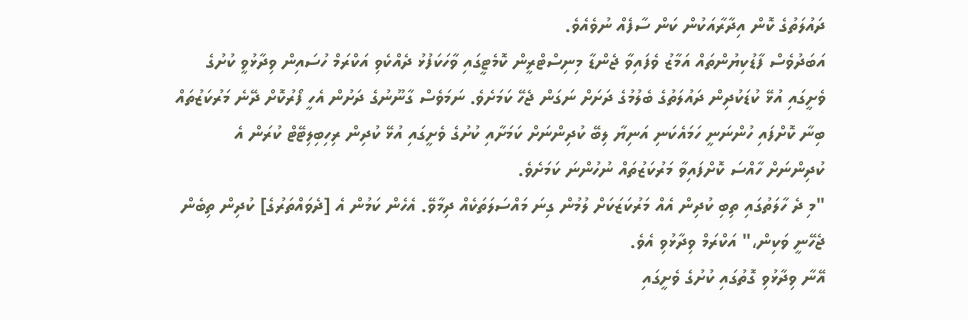ދައުލަތުގެ ކޮން އިދާރާއަކުން ކަން ސާފެއް ނުވެއެވެ.
އަބަދުވެސް ފާޑުކިޔުންތައް އަމާޒު ވެފައިވާ ޖެންޑާ މިނިސްޓްރީން ކޮމެޓީގައި ވާހަކަފުޅު ދެއްކެވި އަކްރަމް ހުސައިން ވިދާޅުވީ ކުށުގެ ވެށީގައި އުޅޭ ކުޑަކުދިން ދައުލަތުގެ ބެލުމުގެ ދަށަށް ނަގަން ޖެހޭ ކަމަށެވެ. ނަމަވެސް ގާނޫނުގެ ދަށުން އެހީ ފޯރުކޮށް ދޭނެ މަރުކަޒުތައް ބިނާ ކޮށްފައި ހުންނަނީ ހަމައެކަނި އަނިޔާ ލިބޭ ކުދިންނަށް ކަމަށާއި ކުށުގެ ވެށީގައި އުޅޭ ކުދިން ރިހިބިލިޓޭޓް ކުރަން އެ ކުދިންނަށް ހާއްސަ ކޮށްފައިވާ މަރުކަޒުތައް ނުހުންނަ ކަމަށެވެ.
"މި ދެ ހާލަތުގައި ތިބި ކުދިން އެއް މަރުކަޒަކަށް ލުމުން ގިނަ މައްސަލަތަކެއް ދިމާވޭ. އެހެން ކަމުން އެ [ދެވައްތަރުގެ] ކުދިން ތިބެން ޖެހޭނީ ވަކިން،" އަކްރަމް ވިދާޅުވި އެވެ.
އޭނާ ވިދާޅުވި ގޮތުގައި ކުށުގެ ވެށީގައި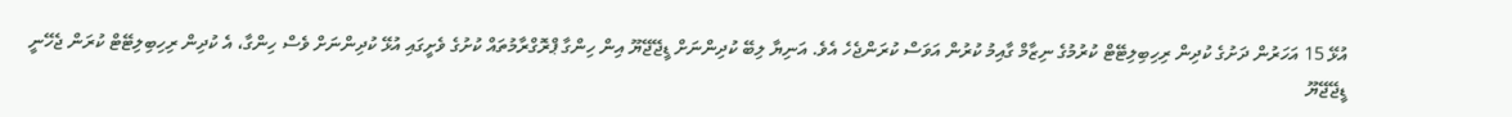އުޅޭ 15 އަހަރުން ދަށުގެ ކުދިން ރިހިބިލިޓޭޓް ކުރުމުގެ ނިޒާމް ގާއިމު ކުރުން އަވަސް ކުރަންޖެހެ އެވެ. އަނިޔާ ލިބޭ ކުދިންނަށް ޑީޖޭޖޭޔޫ އިން ހިންގާ ޕްރޮގްރާމުތައް ކުށުގެ ވެށީގައި އުޅޭ ކުދިންނަށް ވެސް ހިންގާ، އެ ކުދިން ރިހިބިލިޓޭޓް ކުރަން ޖެހޭނީ ޑީޖޭޖޭޔޫ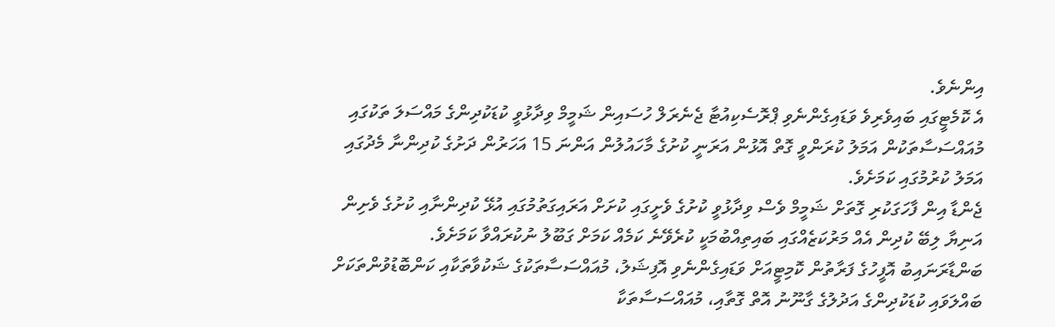އިންނެވެ.
އެ ކޮމެޓީގައި ބައިވެރިވެ ވަޑައިގެންނެވި ޕްރޮސެކިއުޓާ ޖެނެރަލް ހުސައިން ޝަމީމް ވިދާޅުވީ ކުޑަކުދިންގެ މައްސަލަ ތަކުގައި މުއައްސަސާތަކުން އަމަލު ކުރަންވީ ގޮތް އޮޅުން އަރަނީ ކުށުގެ މާހައުލުން އަންނަ 15 އަހަރުން ދަށުގެ ކުދިންނާ މެދުގައި އަމަލު ކުރުމުގައި ކަމަށެވެ.
ޖެންޑާ އިން ފާހަގަކުރި ގޮތަށް ޝަމީމް ވެސް ވިދާޅުވީ ކުށުގެ ވެށީގައި ކުށަށް އަރައިގަތުމުގައި އުޅޭ ކުދިންނާއި ކުށުގެ ވެށިން އަނިޔާ ލިބޭ ކުދިން އެއް މަރުކަޒެއްގައި ބައިތިއްބުމަކީ ކުރެވޭނެ ކަމެއް ކަމަށް ގަބޫލު ނުކުރައްވާ ކަމަށެވެ.
ބަންޑާރަނައިބު އޮފީހުގެ ފަރާތުން ކޮމިޓީއަށް ވަޑައިގެންނެވި އޮފިޝަލު، މުއައްސަސާތަކުގެ ޝަކުވާތަކާއި ކަންބޮޑުވުންތަކަށް ބައްލަވައި ކުޑަކުދިންގެ އަދުލުގެ ގާނޫނު އޮތް ގޮތާއި، މުއައްސަސާތަކާ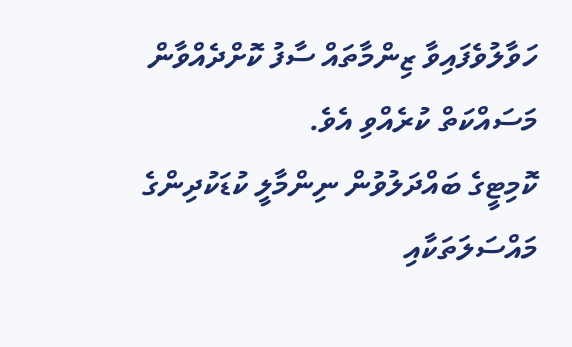ހަވާލުވެފައިވާ ޒިންމާތައް ސާފު ކޮށްދެއްވާން މަސައްކަތް ކުރެއްވި އެވެ.
ކޮމިޓީގެ ބައްދަލުވުން ނިންމާލީ ކުޑަކުދިންގެ މައްސަލަތަކާއި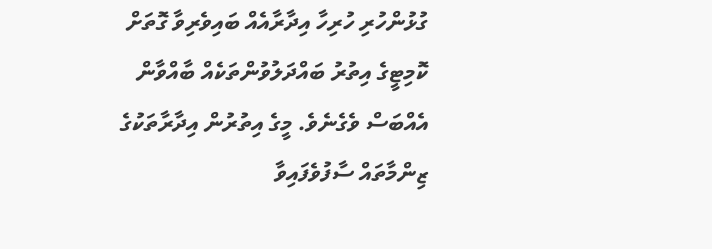ގުޅުންހުރި ހުރިހާ އިދާރާއެއް ބައިވެރިވާ ގޮތަށް ކޮމިޓީގެ އިތުރު ބައްދަލުވުންތަކެއް ބާއްވާން އެއްބަސް ވެގެނެވެ. މީގެ އިތުރުން އިދާރާތަކުގެ ޒިންމާތައް ސާފުވެފައިވާ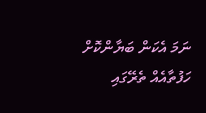ނަމަ އެކަން ބަޔާންކޮށް ހަފުތާއެއް ތެރޭގައި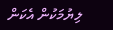ލިޔުމަކުން އެކަން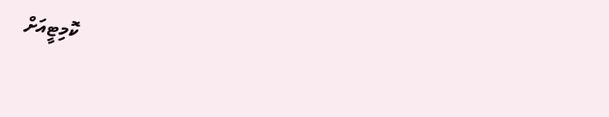ކޮމިޓީއަށް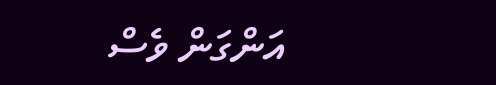އަންގަން ވެސް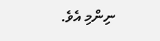ނިންމި އެވެ.